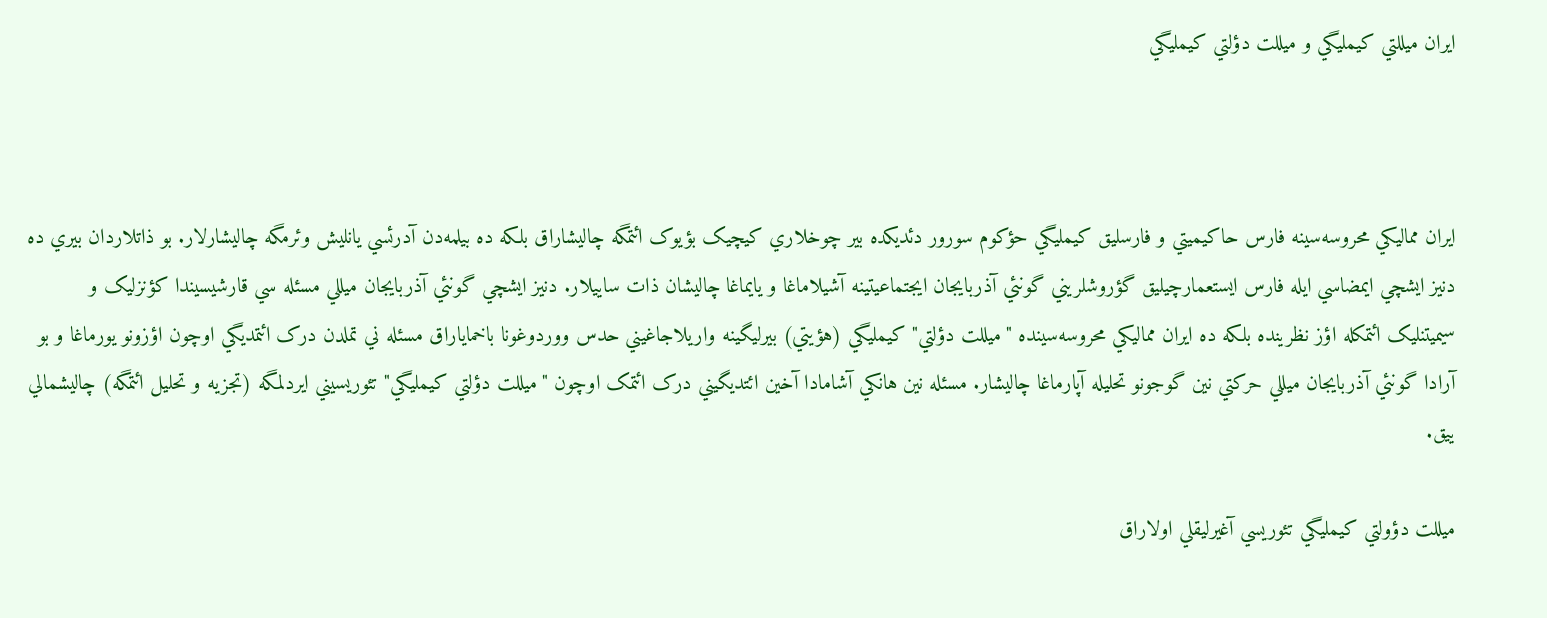ايران ميللتي کيمليگي و ميللت دؤلتي کيمليگي



ايران مماليکي محروسه‌سينه فارس حاکيميتي و فارسليق کيمليگي حؤکوم سورور دئديکده بير چوخلاري کیچیک بؤیوک ائتمگه چاليشاراق بلکه ده بيلمه‌دن آدرئسي يانليش وئرمگه چاليشارلار. بو ذاتلاردان بيري ده دنيز ايشچي ايمضاسي ايله فارس ايستعمارچيليق گؤروشلريني گونئي آذربايجان ايجتماعيتينه آشيلاماغا و يايماغا چاليشان ذات ساييلار. دنيز ايشچي گونئي آذربايجان ميللي مسئله سي قارشيسيندا کؤنزليک و سيميتنليک ائتمکله اؤز نظرينده بلکه ده ايران مماليکي محروسه‌سينده "ميللت دؤلتي" کيمليگي (هؤيتي) بيرليگينه واريلاجاغيني حدس ووردوغونا باخماياراق مسئله ني تملدن درک ائتمديگي اوچون اؤزونو يورماغا و بو آرادا گونئي آذربايجان ميللي حرکتي نين گوجونو تحليله آپارماغا چاليشار. مسئله نین هانکي آشامادا آخين ائتديگيني درک ائتمک اوچون "ميللت دؤلتي کيمليگي" تئوريسيني ايردلمگه (تجزيه و تحليل ائتمگه) چاليشمالي ييق.

ميللت دؤولتي کيمليگي تئوريسي آغيرليقلي اولاراق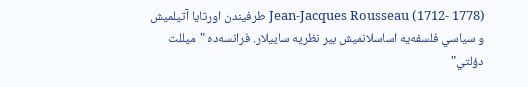Jean-Jacques Rousseau (1712- 1778) طرفيندن اورتايا آتيلميش و سياسي فلسفه‌يه اساسلانميش بير نظريه ساييلار. فرانسه‌ده "ميللت دؤلتي"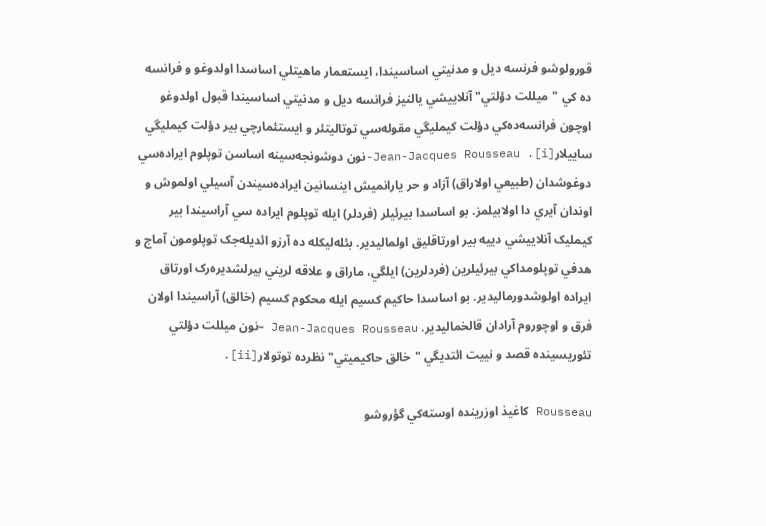قورولوشو فرنسه ديل و مدنيتي اساسيندا، ايستعمار ماهيتلي اساسدا اولدوغو و فرانسه ده‌ کي "ميللت دؤلتي" آنلاييشي يالنيز فرانسه ديل و مدنيتي اساسيندا قبول اولدوغو اوچون فرانسه‌ده‌کي دؤلت کيمليگي مقوله‌سي توتاليتئر و ايستئمارچي بير دؤلت کيمليگي ساييلار[i]. Jean-Jacques Rousseau-نون دوشونجه‌سينه اساسن توپلوم ايراده‌سي دوغوشدان (طبيعي اولاراق) آزاد و حر يارانميش اينسانين ايراده‌سيندن آسيلي اولموش و اوندان آيري دا اولابيلمز. بو اساسدا بيرئيلر (فردلر) ايله توپلوم ايراده سي آراسيندا بير کيمليک آنلاييشي دييه بير اورتاقليق اولماليدير. بئله‌ليکله ده آرزو ائديله‌جک توپلومون آماج و هدفي توپلومداکي بيرئيلرين (فردلرين) ايلگي، ماراق و علاقه لريني بيرلشديره‌رک اورتاق ايراده اولوشدورماليدير. بو اساسدا حاکيم کسيم ايله محکوم کسيم (خالق) آراسيندا اولان فرق و اوچوروم آرادان قالخماليدير. Jean-Jacques Rousseau –نون ميللت دؤلتي تئوريسينده قصد و نييت ائتديگي "خالق حاکيميتي" نظرده توتولار[ii].

Rousseau کاغيذ اوزرينده اوسته‌کي گؤروشو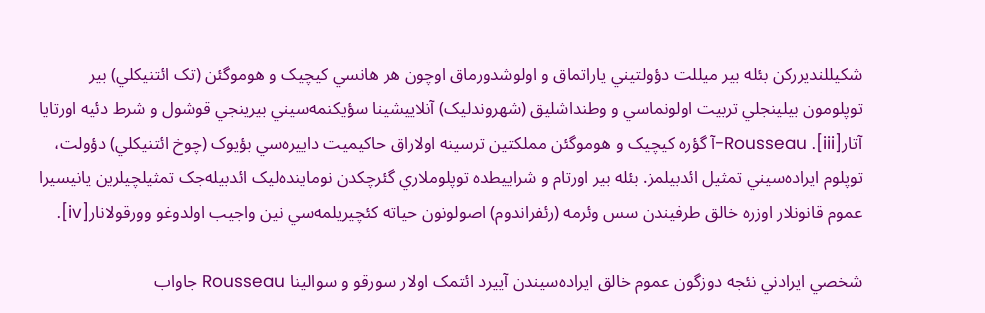شکيللنديررکن بئله بير ميللت دؤولتيني ياراتماق و اولوشدورماق اوچون هر هانسي کيچيک و هوموگئن (تک ائتنيکلي) بير توپلومون بيلينجلي تربيت اولونماسي و وطنداشليق (شهروندليک) آنلاييشينا سؤيکنمه‌سيني بيرينجي قوشول و شرط دئيه اورتايا آتار[iii]. Rousseau-آ گؤره کيچيک و هوموگئن مملکتين ترسينه اولاراق حاکيميت داييره‌سي بؤيوک (چوخ ائتنيکلي) دؤولت، توپلوم ايراده‌سيني تمثيل ائدبيلمز. بئله بير اورتام و شراييطده توپلوملاري گئرچکدن نوماينده‌ليک ائدبيله‌جک تمثيلچيلرين يانيسيرا عموم قانونلار اوزره خالق طرفيندن سس وئرمه (رئفراندوم) اصولونون حياته کئچيريلمه‌سي نين واجيب اولدوغو وورقولانار[iv].

شخصي ايرادني نئجه دوزگون عموم خالق ايراده‌سيندن آييرد ائتمک اولار سورقو و سوالينا Rousseau جاواب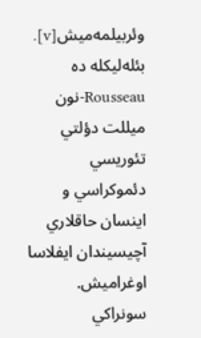وئربيلمه‌ميش[v]. بئله‌ليکله ده Rousseau-نون ميللت دؤلتي تئوريسي دئموکراسي و اينسان حاقلاري آچيسيندان ايفلاسا اوغراميش. سونراکي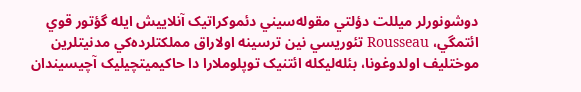دوشونورلر ميللت دؤلتي مقوله‌سيني دئموکراتيک آنلاييش ايله گؤتور قوي ائتمگي، Rousseau تئوريسي نين ترسينه اولاراق مملکتلرده‌کي مدنيتلرين موختلیف اولدوغونا، بئله‌ليکله ائتنيک توپلوملارا دا حاکيميتچيليک آچيسيندان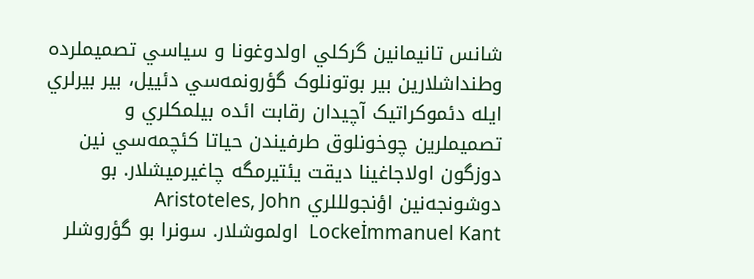شانس تانيمانين گرکلي اولدوغونا و سياسي تصميملرده وطنداشلارين بير بوتونلوک گؤرونمه‌سي دئييل، بير بيرلري ايله دئموکراتيک آچيدان رقابت ائده بيلمکلري و تصميملرين چوخونلوق طرفيندن حياتا کئچمه‌سي نين دوزگون اولاجاغينا ديقت يئتيرمگه چاغيرميشلار. بو دوشونجه‌نين اؤنجولللري Aristoteles, John Lockeİmmanuel Kant  اولموشلار. سونرا بو گؤروشلر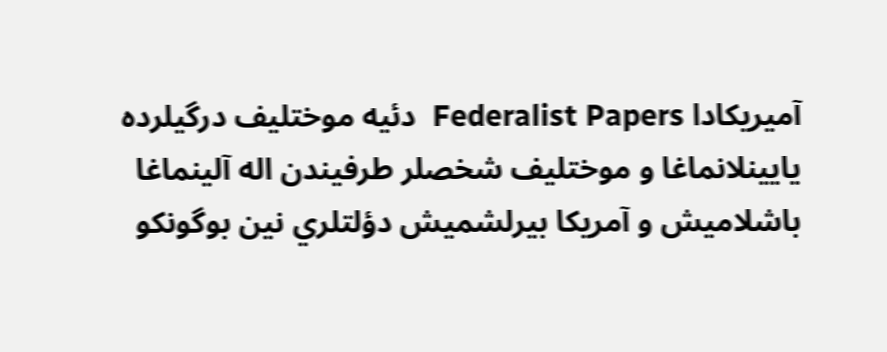آميريکادا Federalist Papers  دئيه موختليف درگيلرده يايينلانماغا و موختليف شخصلر طرفيندن اله آلينماغا باشلاميش و آمريکا بيرلشميش دؤلتلري نين بوگونکو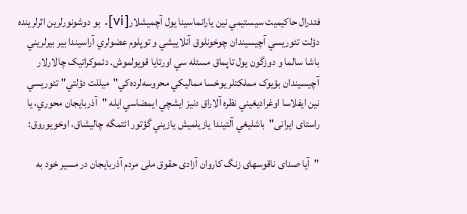فئدرال حاکيميت سيستيمي نين يارانماسينا يول آچميشلار[vi]. بو دوشونورلرين اثرلرينده دؤلت تئوريسي آچيسيندان چوخونلوق آنلاييشي و توپلوم عضولري آراسيندا بير بيرلريني باشا سالما و دوزگون يول تاپماق مسئله سي اورتايا قويولموش. دئموکراتيک چالارلار آچيسيندان بؤيوک مملکتلر يوخسا مماليکي محروسه‌لرده‌کي"ميللت دؤلتي" تئوريسي نين ايفلاسا اوغراديغیني نظره آلاراق دنيز ايشچي ايمضاسي ايله "آذربايجان محوري، یا راستای ایرانی"  باشليغي آلتيندا يازيلميش يازيني گؤتور ائتمگه چاليشاق، اوخويوروق:

"آیا صدای ناقوسهای زنگ کاروان آزادی حقوق ملی مردم آذربایجان در مسیر خود به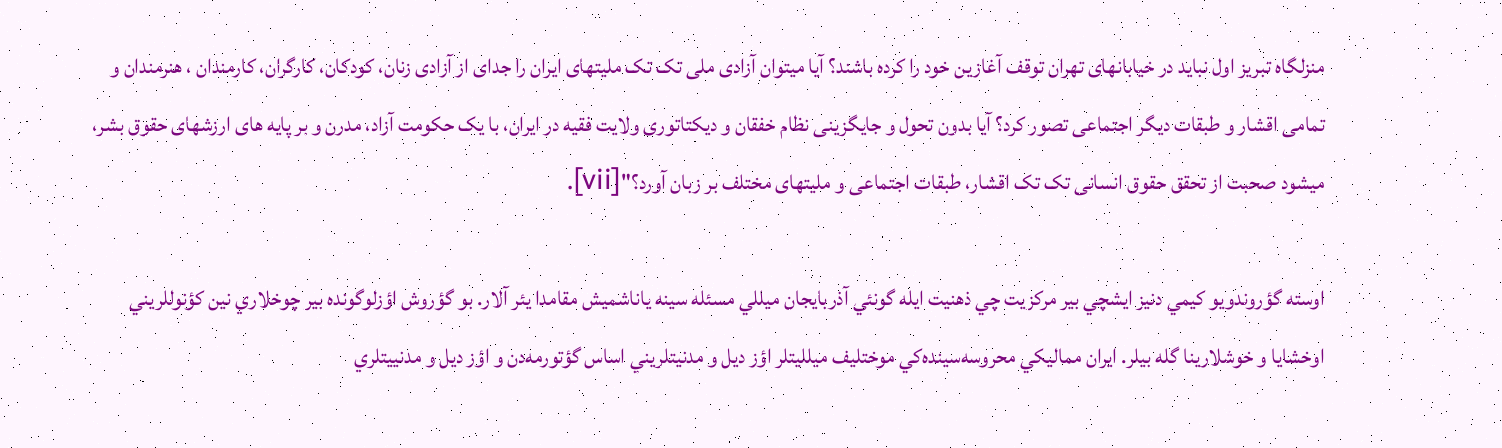منزلگاه تبریز اول نباید در خیابانهای تهران توقف آغازین خود را کرده باشند؟ آیا میتوان آزادی ملی تک تک ملیتهای ایران را جدای از آزادی زنان، کودکان، کارگران، کارمندان ، هنرمندان و تمامی اقشار و طبقات دیگر اجتماعی تصور کرد؟ آیا بدون تحول و جایگزینی نظام خفقان و دیکتاتوری ولایت فقیه در ایران، با یک حکومت آزاد، مدرن و بر پایه های ارزشهای حقوق بشر، میشود صحبت از تحقق حقوق انسانی تک تک اقشار، طبقات اجتماعی و ملیتهای مختلف بر زبان آورد؟"[vii].

اوسته گؤروندويو کيمي دنيز ايشچي بير مرکزيت چي ذهنيت ايله گونئي آذربايجان ميللي مسئله سينه ياناشميش مقامدا يئر آلار. بو گؤروش اؤزلوگونده بير چوخلاري نين کؤنوللريني اوخشايا و خوشلارينا گله بيلر. ايران مماليکي محروسه‌سينده‌کي موختليف ميلليتلر اؤز ديل و مدنيتلريني اساس گؤتورمه‌دن و اؤز ديل و مدنييتلري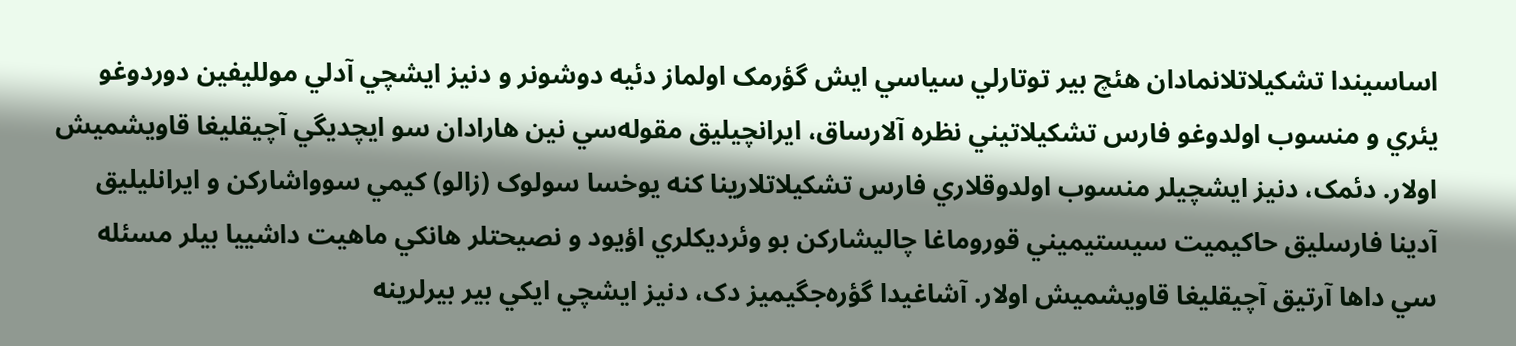اساسيندا تشکيلاتلانمادان هئچ بير توتارلي سياسي ايش گؤرمک اولماز دئيه دوشونر و دنيز ايشچي آدلي مولليفين دوردوغو يئري و منسوب اولدوغو فارس تشکيلاتيني نظره آلارساق، ايرانچيليق مقوله‌سي نين هارادان سو ايچديگي آچيقليغا قاويشميش اولار. دئمک، دنيز ايشچيلر منسوب اولدوقلاري فارس تشکيلاتلارينا کنه يوخسا سولوک (زالو) کيمي سوواشارکن و ايرانليليق آدينا فارسليق حاکيميت سيستيميني قوروماغا چاليشارکن بو وئرديکلري اؤيود و نصيحتلر هانکي ماهيت داشييا بيلر مسئله سي داها آرتيق آچيقليغا قاويشميش اولار. آشاغيدا گؤره‌جگيميز دک، دنيز ايشچي ايکي بير بيرلرينه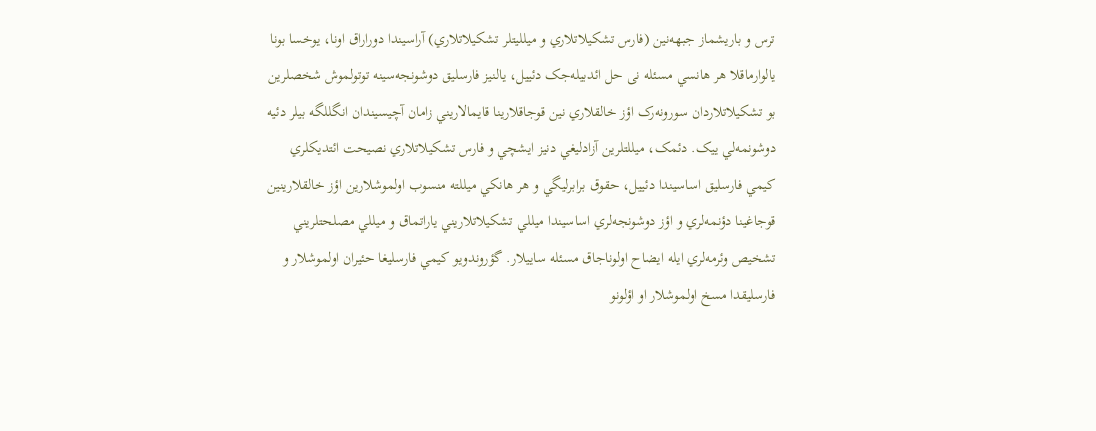ترس و باريشماز جبهه‌نين (فارس تشکيلاتلاري و ميلليتلر تشکيلاتلاري) آراسيندا دوراراق اونا، يوخسا بونا يالوارماقلا هر هانسي مسئله نی حل ائدبيله‌جک دئييل، يالنيز فارسليق دوشونجه‌سينه توتولموش شخصلرين بو تشکيلاتلاردان سورونه‌رک اؤز خالقلاري نين قوجاقلارينا قايمالاريني زامان آچيسيندان انگللگه بيلر دئيه دوشونمه‌لي یيک. دئمک، ميللتلرين آزادليغي دنيز ايشچي و فارس تشکيلاتلاري نصيحت ائتديکلري کيمي فارسليق اساسيندا دئييل، حقوق برابرليگي و هر هانکي ميللته منسوب اولموشلارين اؤز خالقلارينين قوجاغينا دؤنمه‌لري و اؤز دوشونجه‌لري اساسيندا ميللي تشکيلاتلاريني ياراتماق و ميللي مصلحتلريني تشخيص وئرمه‌لري ايله ايضاح اولوناجاق مسئله ساييلار. گؤروندويو کيمي فارسليغا حئيران اولموشلار و فارسليقدا مسخ اولموشلار او اؤلونو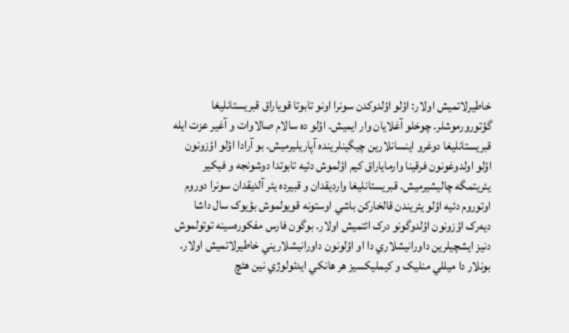خاطيرلاتميش اولار: اؤلو اؤلدوکدن سونرا اونو تابوتا قوياراق قبريستانليغا گؤتورورموشلر. چوخلو آغلايان وار ايميش. اؤلو ده سالام صالاوات و آغير عزت ايله قبريستانليغا دوغرو اينسانلارين چيگينلرينده آپاريليرميش. بو آرادا اؤلو اؤزونون اؤلو اولدوغونون فرقينا وارماياراق کيم اؤلموش دئيه تابوتدا دوشونجه و فيکير يئريتمگه چاليشيرميش. قبريستانليغا وارديقدان و قبيرده يئر آلديقدان سونرا دوروم اوتوروم دئيه اؤلو يئريندن قالخارکن باشي اوستونه قويولموش بؤيوک سال داشا ديه‌رک اؤزونون اؤلدوگونو درک ائتميش اولار. بوگون فارس مفکوره‌سينه توتولموش دنيز ايشچيلرين داورانيشلاري دا او اؤلونون داورانيشلاريني خاطيرلاتميش اولار. بونلار دا ميللي منليک و کيمليکسيز هر هانکي ايدئولوژي نين هئچ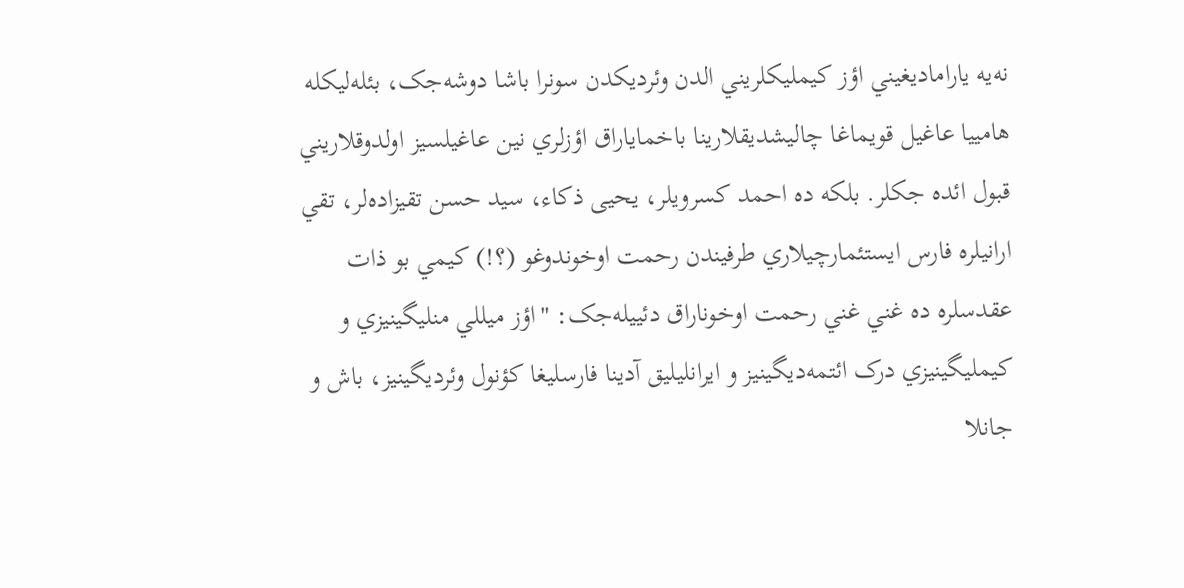نه‌يه ياراماديغيني اؤز کيمليکلريني الدن وئرديکدن سونرا باشا دوشه‌جک، بئله‌ليکله هامييا عاغيل قويماغا چاليشديقلارينا باخماياراق اؤزلري نين عاغيلسيز اولدوقلاريني قبول ائده جکلر. بلکه ده احمد کسرويلر، یحیی ذکاء، سيد حسن تقيزاده‌لر، تقي ارانيلره فارس ايستئمارچيلاري طرفيندن رحمت اوخوندوغو (؟!) کيمي بو ذات عقدسلره ده غني غني رحمت اوخوناراق دئييله‌جک: "اؤز ميللي منليگينيزي و کيمليگينيزي درک ائتمه‌ديگينيز و ايرانليليق آدينا فارسليغا کؤنول وئردیگينيز، باش و جانلا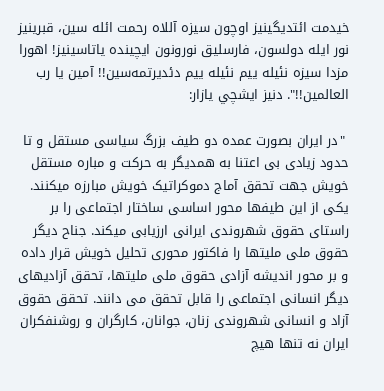خيدمت ائتديگينيز اوچون سيزه آللاه رحمت ائله سين، قبرينيز نور ايله دولسون، فارسليق نورونون ايچينده ياتاسينيز! اهورا مزدا سيزه نئيله یيم نئيله یيم دئديرتمه‌سين!! آمين یا رب العالمين!!". دنيز ايشچي يازار:

 "در ایران بصورت عمده دو طیف بزرگ سیاسی مستقل و تا حدود زیادی بی اعتنا به همدیگر به حرکت و مباره مستقل خویش جهت تحقق آماج دموکراتیک خویش مبارزه میکنند. یکی از این طیفها محور اساسی ساختار اجتماعی را بر راستای حقوق شهروندی ایرانی ارزیابی میکند. جناح دیگر حقوق ملی ملیتها را فاکتور محوری تحلیل خویش قرار داده و بر محور اندیشه آزادی حقوق ملی ملیتها، تحقق آزادیهای دیگر انسانی اجتماعی را قابل تحقق می دانند. تحقق حقوق آزاد و انسانی شهروندی زنان، جوانان، کارگران و روشنفکران ایران نه تنها هیچ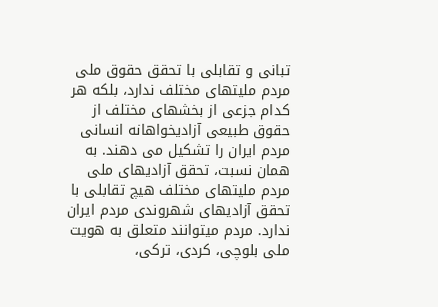تبانی و تقابلی با تحقق حقوق ملی مردم ملیتهای مختلف ندارد، بلکه هر کدام جزعی از بخشهای مختلف از حقوق طبیعی آزادیخواهانه انسانی مردم ایران را تشکیل می دهند. به همان نسبت، تحقق آزادیهای ملی مردم ملیتهای مختلف هیچ تقابلی با تحقق آزادیهای شهروندی مردم ایران ندارد. مردم میتوانند متعلق به هویت ملی بلوچی، کردی، ترکی،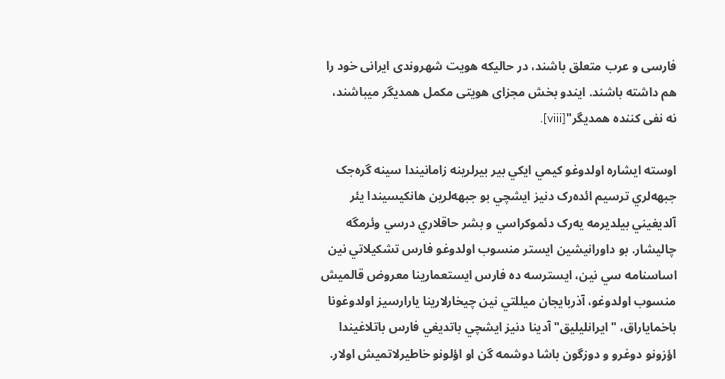فارسی و عرب متعلق باشند، در حالیکه هویت شهروندی ایرانی خود را هم داشته باشند. ایندو بخش مجزای هویتی مکمل همدیگر میباشند، نه نفی کننده همدیگر"[viii].

اوسته ايشاره اولدوغو کيمي ايکي بير بيرلرينه زامانيندا سينه گره‌جک جبهه‌لري ترسيم ائده‌رک دنيز ايشچي بو جبهه‌لرين هانکيسيندا يئر آلديغيني بيلديرمه يه‌رک دئموکراسي و بشر حاقلاري درسي وئرمگه چاليشار. بو داورانيشين ايستر منسوب اولدوغو فارس تشکيلاتي نين اساسنامه سي نین، ايسترسه ده فارس ايستعمارينا معروض قالميش منسوب اولدوغو، آذربايجان ميللتي نين چيخارلارينا يارارسيز اولدوغونا باخماياراق، "ايرانليليق" آدينا دنيز ايشچي باتديغي فارس باتلاغيندا اؤزونو دوغرو و دوزگون باشا دوشمه گن او اؤلونو خاطيرلاتميش اولار.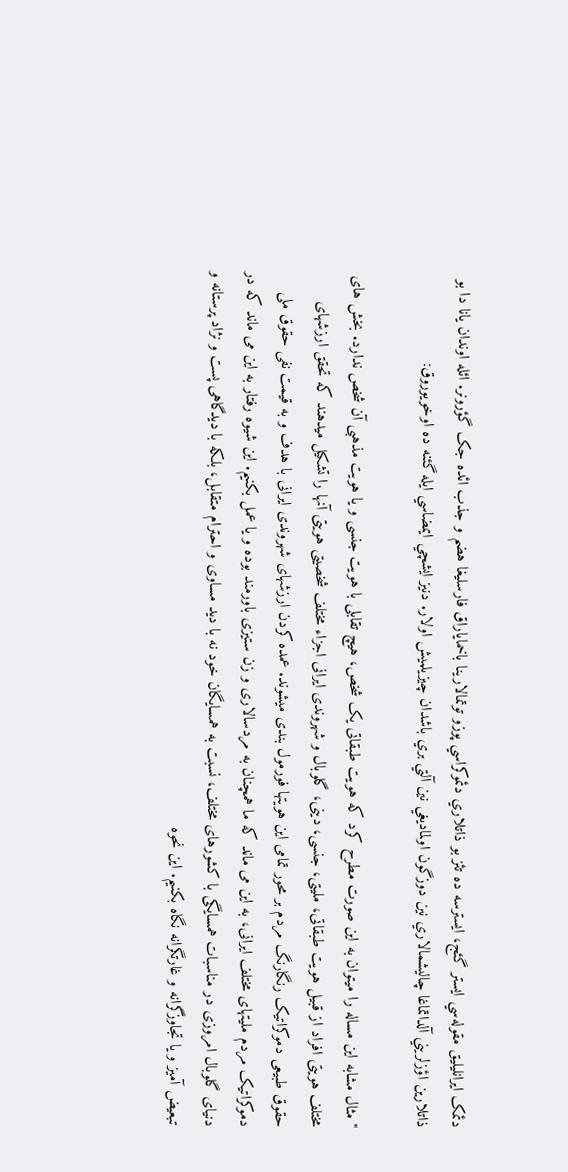دئمک ايرانليليق مقوله‌سي ايستر گئج، ايسترسه ده تئز بو ذاتلاري دئموکراسي پوزو توتمالارينا باخماياراق فارسليغا هضم و جذب ائده جک گؤرونر. ائله اوندان يانا دا بو ذاتلارين اؤزلريني آلداتماغا چاليشمالاري نين دوزگون اولماديغي نين آلتي بري باشدان چيزيلميش اولار. دنيز ايشچي ايمضاسي ايله گئنه ده اوخويوروق:

"مثال مشابه این مساله را میتوان به این صورت مطرح کرد که هویت طبقاتی یک شخص، هیچ تقابلی با هویت جنسی و یا هویت مذهبی آن شخص ندارد. بخش های مختلف هویتی افراد از قبیل هویت طبقاتی، ملیتی، جنسی، دینی، گلوبال و شهروندی ایرانی اجزاء مختلف شخصیتی هویتی آنها را تشکیل میدهند که تحقق ارزشهای حقوق طبیعی دموکراتیک رنگارنگ مردم بر محور تمامی این هویتها فورمول بندی میشوند. عمده کردن ارزشهای شهروندی ایرانی با هدف و به قیمت نفی حقوق ملی دموکراتیک مردم ملیتهای مختلف ایرانی، به این می ماند که ما همچنان به مردسالاری و زن ستیزی باورمند بوده و یا عمل بکنیم. این شیوه رفتار به این می ماند که در دنیای گلوبال امروزی در مناسبات همسایگی با کشورهای مختلف، نسبت به همسایگان خود نه با دید مساوی و احترام متقابل، بلکه با دیدگاهی پست و نژاد پرستانه و تبعیض آمیز و یا تجاوزگرانه و غارتگرانه نگاه بکنیم. این نحوه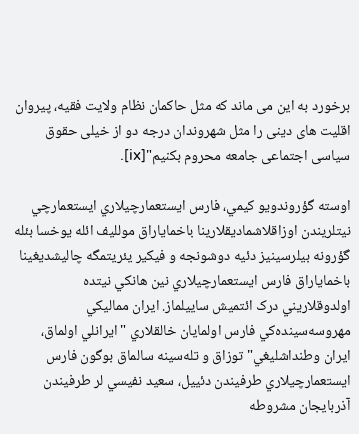برخورد به این می ماند که مثل حاکمان نظام ولایت فقیه، پیروان اقلیت های دینی را مثل شهروندان درجه دو از خیلی حقوق سیاسی اجتماعی جامعه محروم بکنیم"[ix].

اوسته گؤروندويو کيمي، فارس ايستعمارچيلاري ايستعمارچي نيتلريندن اوزاقلاشماديقلارينا باخماياراق مولليف ائله يوخسا بئله گؤرونه بيلرسينيز دئيه دوشونجه و فيکير يئريتمگه چاليشديغينا باخماياراق فارس ايستعمارچيلاري نين هانکي نيتده اولدوقلاريني درک ائتميش ساييلماز. ايران مماليکي مهروسه‌سينده‌کي فارس اولمايان خالقلاري "ايرانلي اولماق، ايران وطنداشليغي" توزاق و تله‌سينه سالماق بوگون فارس ايستعمارچيلاري طرفيندن دئييل، سعيد نفيسي لر طرفيندن آذربايجان مشروطه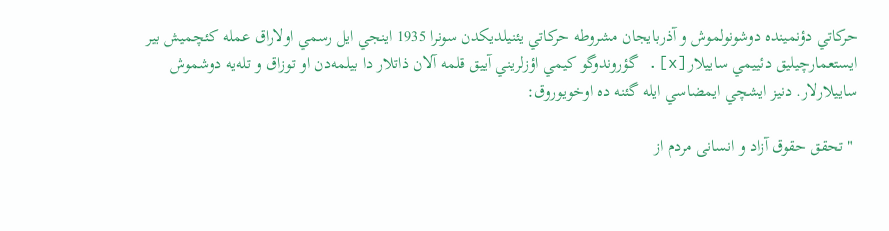حرکاتي دؤنمينده دوشونولموش و آذربايجان مشروطه حرکاتي يئنيلديکدن سونرا 1935 اينجي ايل رسمي اولاراق عمله کئچميش بير ايستعمارچيليق دئييمي ساييلار[x]. گؤروندوگو کيمي اؤزلريني آييق قلمه آلان ذاتلار دا بيلمه‌دن او توزاق و تله‌يه دوشموش ساييلارلار. دنيز ايشچي ايمضاسي ايله گئنه ده اوخويوروق:

 "تحقق حقوق آزاد و انسانی مردم از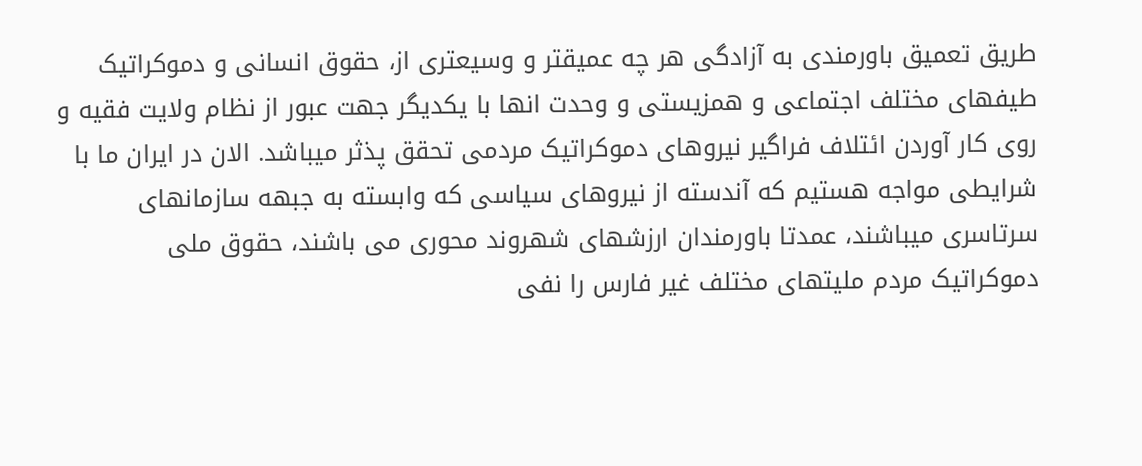طریق تعمیق باورمندی به آزادگی هر چه عمیقتر و وسیعتری از، حقوق انسانی و دموکراتیک طیفهای مختلف اجتماعی و همزیستی و وحدت انها با یکدیگر جهت عبور از نظام ولایت فقیه و روی کار آوردن ائتلاف فراگیر نیروهای دموکراتیک مردمی تحقق پذثر میباشد. الان در ایران ما با شرایطی مواجه هستیم که آندسته از نیروهای سیاسی که وابسته به جبهه سازمانهای سرتاسری میباشند، عمدتا باورمندان ارزشهای شهروند محوری می باشند، حقوق ملی دموکراتیک مردم ملیتهای مختلف غیر فارس را نفی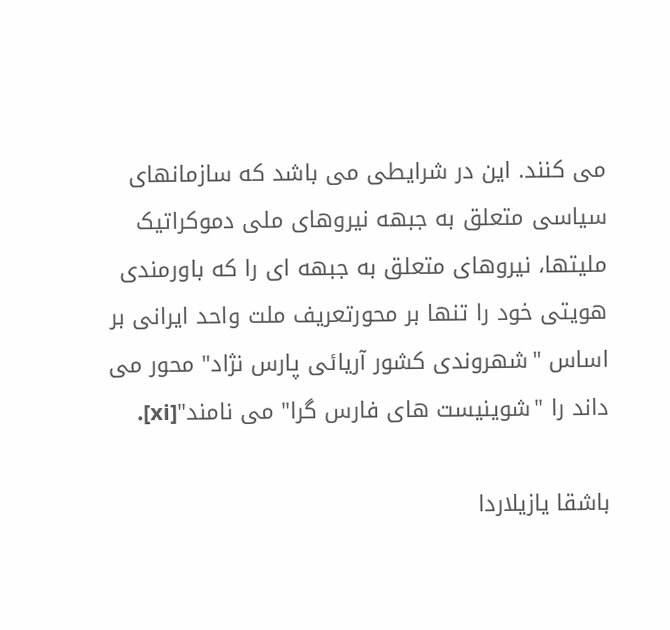می کنند. این در شرایطی می باشد که سازمانهای سیاسی متعلق به جبهه نیروهای ملی دموکراتیک ملیتها، نیروهای متعلق به جبهه ای را که باورمندی هویتی خود را تنها بر محورتعریف ملت واحد ایرانی بر اساس "شهروندی کشور آریائی پارس نژاد" محور می داند را "شوینیست های فارس گرا" می نامند"[xi].

باشقا يازيلاردا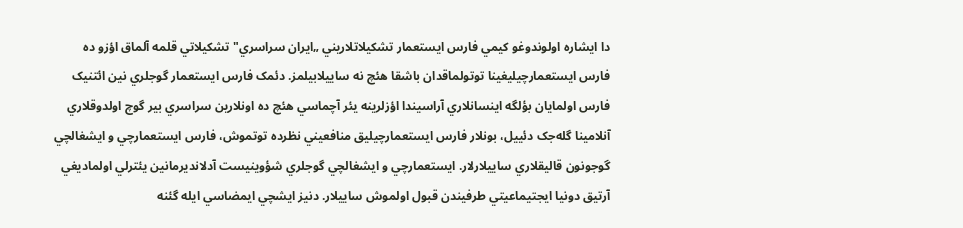دا ايشاره اولوندوغو کيمي فارس ايستعمار تشکيلاتلاريني „ايران سراسري" تشکيلاتي قلمه آلماق اؤزو ده فارس ايستعمارچيليغينا توتولماقدان باشقا هئچ نه ساييلابيلمز. دئمک فارس ايستعمار گوجلري نين ائتنيک فارس اولمايان بؤلگه اينسانلاري آراسيندا اؤزلرينه يئر آچماسي هئچ ده اونلارين سراسري بير گوچ اولدوقلاري آنلامينا گله‌جک دئييل، بونلار فارس ايستعمارچيليق منافعيني نظرده توتموش، فارس ايستعمارچي و ايشغالچي گوجونون قاليقلاري ساييلارلار. ايستعمارچي و ايشغالچي گوجلري شؤوینيست آدلانديرمانین يئترلي اولماديغي آرتيق دونيا ايجتيماعيتي طرفيندن قبول اولموش ساييلار. دنيز ايشچي ايمضاسي ايله گئنه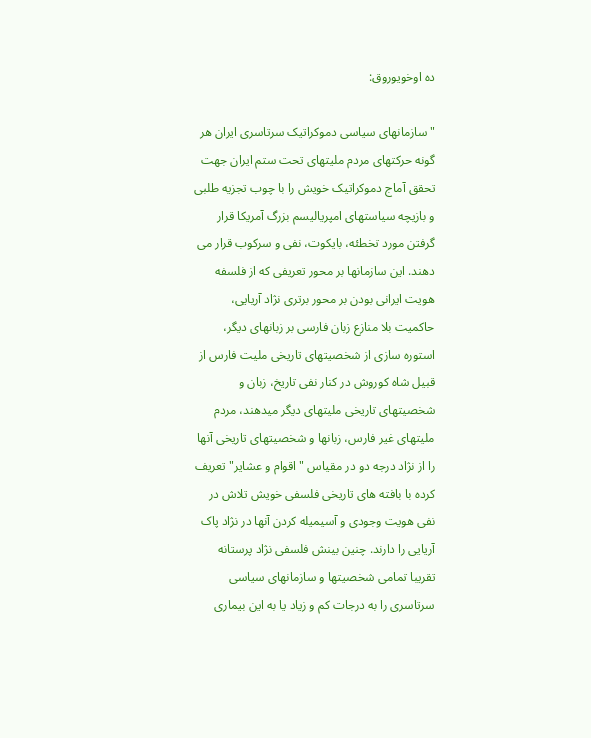ده اوخويوروق:

"سازمانهای سیاسی دموکراتیک سرتاسری ایران هر گونه حرکتهای مردم ملیتهای تحت ستم ایران جهت تحقق آماج دموکراتیک خویش را با چوب تجزیه طلبی و بازیچه سیاستهای امپریالیسم بزرگ آمریکا قرار گرفتن مورد تخطئه، بایکوت، نفی و سرکوب قرار می دهند. این سازمانها بر محور تعریفی که از فلسفه هویت ایرانی بودن بر محور برتری نژاد آریایی، حاکمیت بلا منازع زبان فارسی بر زبانهای دیگر، استوره سازی از شخصیتهای تاریخی ملیت فارس از قبیل شاه کوروش در کنار نفی تاریخ، زبان و شخصیتهای تاریخی ملیتهای دیگر میدهند، مردم ملیتهای غیر فارس، زبانها و شخصیتهای تاریخی آنها را از نژاد درجه دو در مقیاس "اقوام و عشایر" تعریف کرده با بافته های تاریخی فلسفی خویش تلاش در نفی هویت وجودی و آسیمیله کردن آنها در نژاد پاک آریایی را دارند. چنین بینش فلسفی نژاد پرستانه تقریبا تمامی شخصیتها و سازمانهای سیاسی سرتاسری را به درجات کم و زیاد یا به این بیماری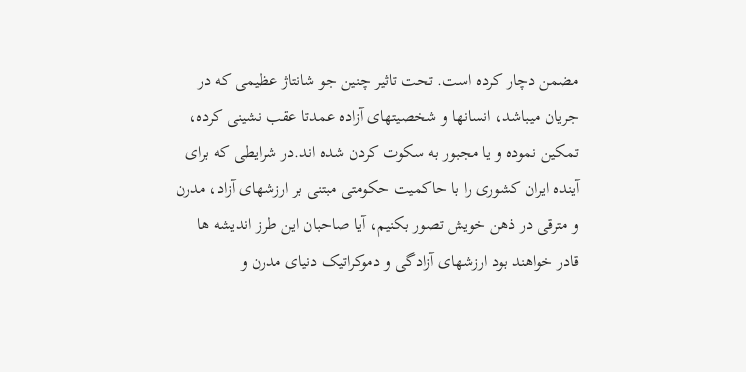مضمن دچار کرده است. تحت تاثیر چنین جو شانتاژ عظیمی که در جریان میباشد، انسانها و شخصیتهای آزاده عمدتا عقب نشینی کرده، تمکین نموده و یا مجبور به سکوت کردن شده اند.در شرایطی که برای آینده ایران کشوری را با حاکمیت حکومتی مبتنی بر ارزشهای آزاد، مدرن و مترقی در ذهن خویش تصور بکنیم، آیا صاحبان این طرز اندیشه ها قادر خواهند بود ارزشهای آزادگی و دموکراتیک دنیای مدرن و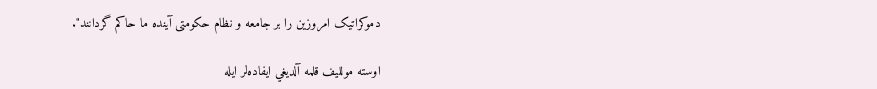دموکراتیک امروزین را بر جامعه و نظام حکومتی آینده ما حاکم گردانند".

اوسته مولليف قلمه آلديغي ايفاده‌لر ايله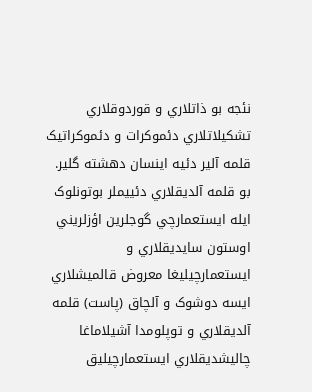نئجه بو ذاتلاري و قوردوقلاري تشکيلاتلاري دئموکرات و دئموکراتيک قلمه آلير دئيه اينسان دهشته گلير. بو قلمه آلديقلاري دئييملر بوتونلوک ایله ايستعمارچي گوجلرين اؤزلريني اوستون سايديقلاري و ايستعمارچيليغا معروض قالميشلاري ايسه دوشوک و آلچاق (پاست) قلمه آلديقلاري و توپلومدا آشيلاماغا چاليشديقلاري ايستعمارچيليق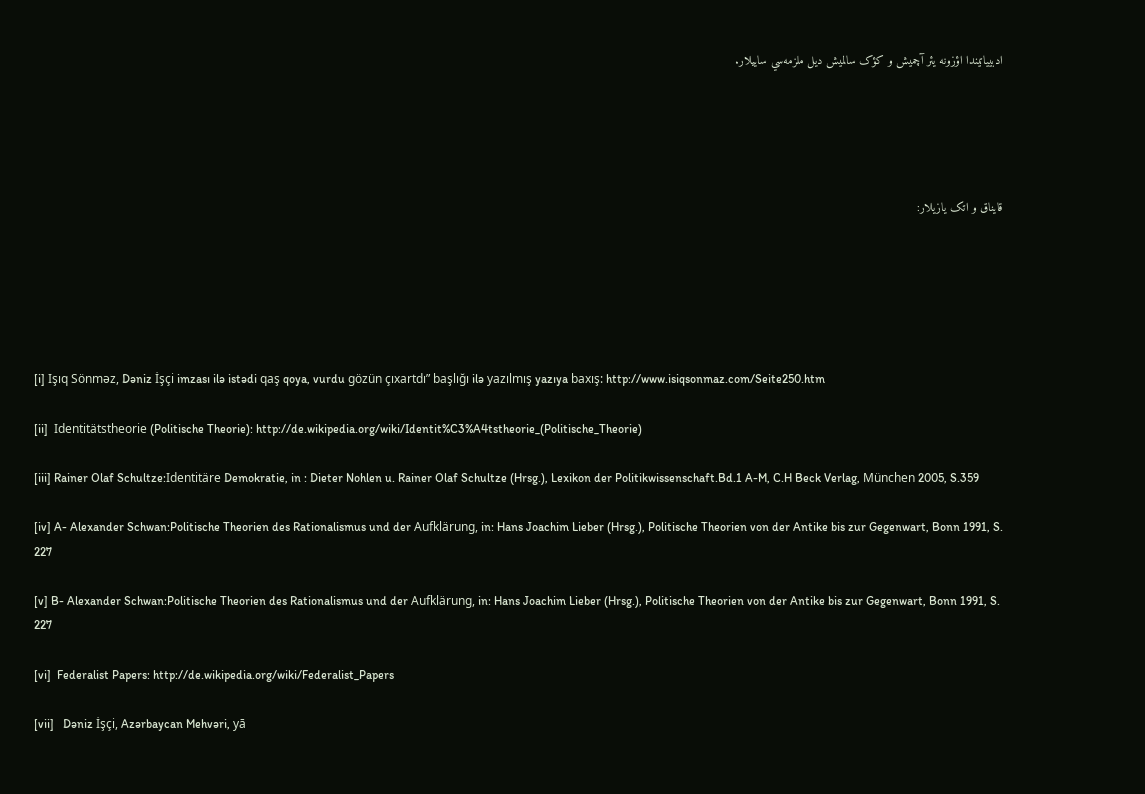ادبيياتيندا اؤزونه يئر آچميش و کؤک سالميش ديل ملزمه‌سي ساييلار.





قايناق و اتک يازيلار:






[i] Işıq Sönməz, Dəniz İşçi imzası ilə istədi qaş qoya, vurdu gözün çıxartdı” başlığı ilə yazılmış yazıya baxış: http://www.isiqsonmaz.com/Seite250.htm

[ii]  Identitätstheorie (Politische Theorie): http://de.wikipedia.org/wiki/Identit%C3%A4tstheorie_(Politische_Theorie)

[iii] Rainer Olaf Schultze:Identitäre Demokratie, in : Dieter Nohlen u. Rainer Olaf Schultze (Hrsg.), Lexikon der Politikwissenschaft.Bd.1 A-M, C.H Beck Verlag, München 2005, S.359

[iv] A- Alexander Schwan:Politische Theorien des Rationalismus und der Aufklärung, in: Hans Joachim Lieber (Hrsg.), Politische Theorien von der Antike bis zur Gegenwart, Bonn 1991, S. 227

[v] B- Alexander Schwan:Politische Theorien des Rationalismus und der Aufklärung, in: Hans Joachim Lieber (Hrsg.), Politische Theorien von der Antike bis zur Gegenwart, Bonn 1991, S. 227

[vi]  Federalist Papers: http://de.wikipedia.org/wiki/Federalist_Papers

[vii]   Dəniz İşçi, Azərbaycan Mehvəri, yā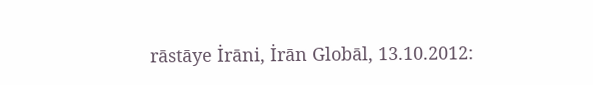rāstāye İrāni, İrān Globāl, 13.10.2012: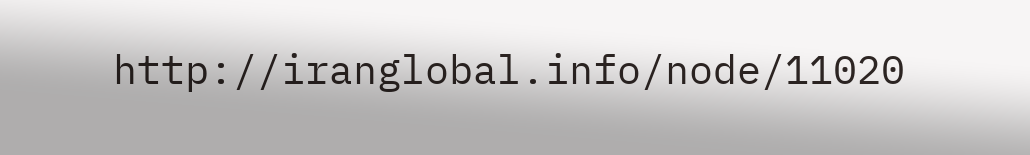http://iranglobal.info/node/11020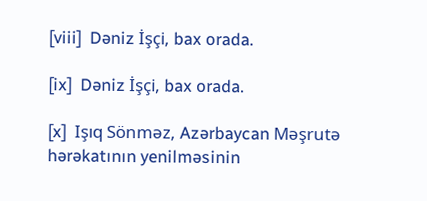[viii]  Dəniz İşçi, bax orada.

[ix]  Dəniz İşçi, bax orada.

[x]  Işıq Sönməz, Azərbaycan Məşrutə hərəkatının yenilməsinin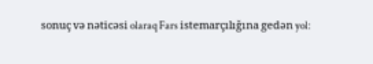sonuç və nəticəsi olaraq Fars istemarçılığına gedən yol: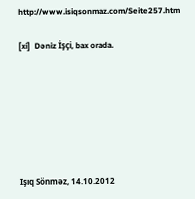http://www.isiqsonmaz.com/Seite257.htm

[xi]  Dəniz İşçi, bax orada.







Işıq Sönməz, 14.10.2012